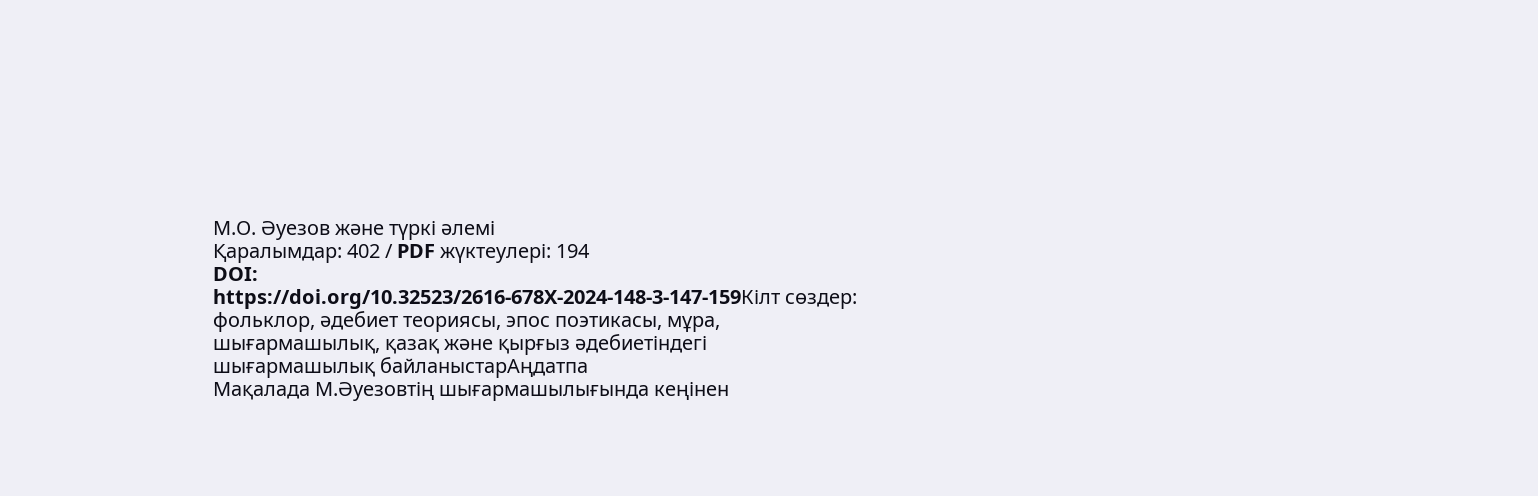М.О. Әуезов және түркі әлемі
Қаралымдар: 402 / PDF жүктеулері: 194
DOI:
https://doi.org/10.32523/2616-678X-2024-148-3-147-159Кілт сөздер:
фольклор, әдебиет теориясы, эпос поэтикасы, мұра, шығармашылық, қазақ және қырғыз әдебиетіндегі шығармашылық байланыстарАңдатпа
Мақалада М.Әуезовтің шығармашылығында кеңінен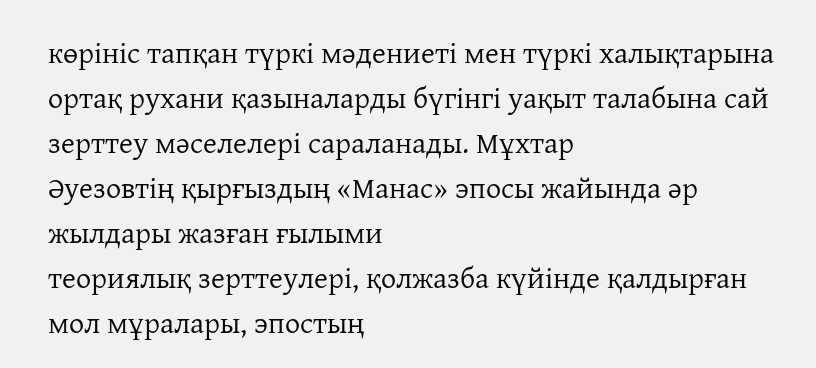көрініс тапқан түркі мәдениеті мен түркі халықтарына ортақ рухани қазыналарды бүгінгі уақыт талабына сай зерттеу мәселелері сараланады. Мұхтар
Әуезовтің қырғыздың «Манас» эпосы жайында әр жылдары жазған ғылыми
теориялық зерттеулері, қолжазба күйінде қалдырған мол мұралары, эпостың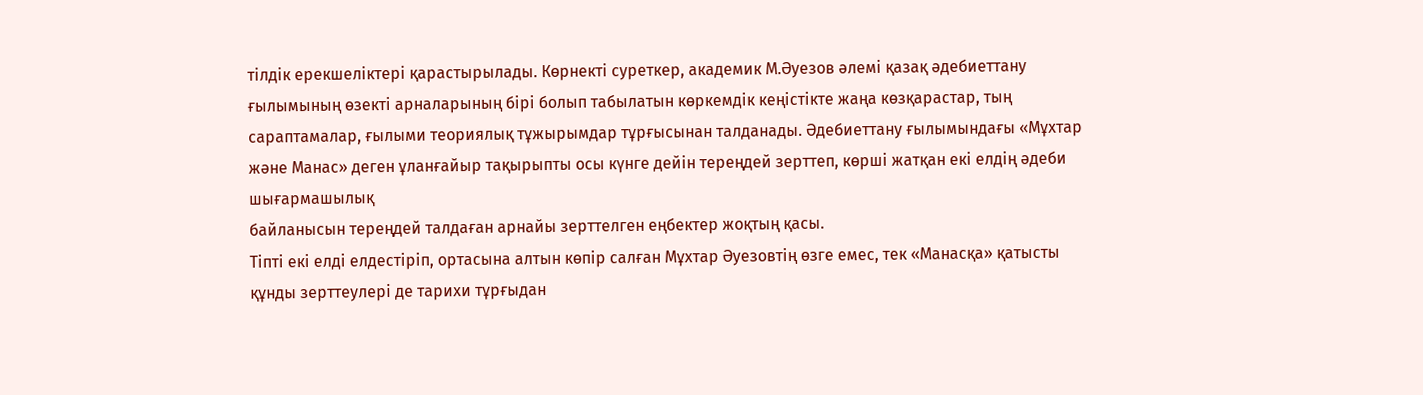тілдік ерекшеліктері қарастырылады. Көрнекті суреткер, академик М.Әуезов әлемі қазақ әдебиеттану ғылымының өзекті арналарының бірі болып табылатын көркемдік кеңістікте жаңа көзқарастар, тың сараптамалар, ғылыми теориялық тұжырымдар тұрғысынан талданады. Әдебиеттану ғылымындағы «Мұхтар және Манас» деген ұланғайыр тақырыпты осы күнге дейін тереңдей зерттеп, көрші жатқан екі елдің әдеби шығармашылық
байланысын тереңдей талдаған арнайы зерттелген еңбектер жоқтың қасы.
Тіпті екі елді елдестіріп, ортасына алтын көпір салған Мұхтар Әуезовтің өзге емес, тек «Манасқа» қатысты құнды зерттеулері де тарихи тұрғыдан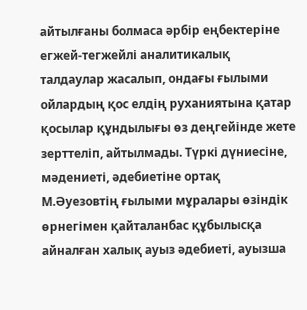айтылғаны болмаса әрбір еңбектеріне егжей-тегжейлі аналитикалық
талдаулар жасалып, ондағы ғылыми ойлардың қос елдің руханиятына қатар қосылар құндылығы өз деңгейінде жете зерттеліп, айтылмады. Түркі дүниесіне, мәдениеті, әдебиетіне ортақ М.Әуезовтің ғылыми мұралары өзіндік өрнегімен қайталанбас құбылысқа айналған халық ауыз әдебиеті, ауызша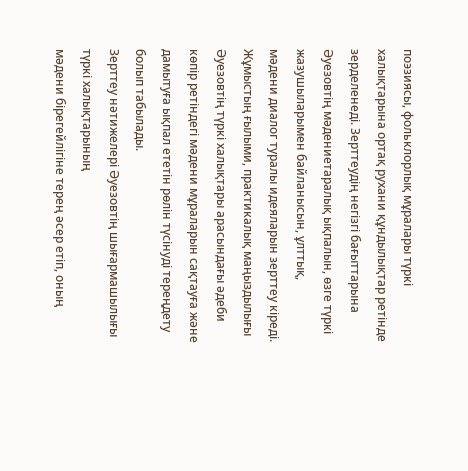поэзиясы, фольклорлық мұралары түркі халықтарына ортақ рухани құндылықтар ретінде зерделенеді. Зерттеудің негізгі бағыттарына Әуезовтің мәдениетаралық ықпалын, өзге түркі жазушыларымен байланысын, ұлттық,
мәдени диалог туралы идеяларын зерттеу кіреді. Жұмыстың ғылыми, практикалық маңыздылығы Әуезовтің түркі халықтары арасындағы әдеби көпір ретіндегі мәдени мұраларын сақтауға және дамытуға ықпал ететін рөлін түсінуді тереңдету болып табылады.
Зерттеу нәтижелері Әуезовтің шығармашылығы түркі халықтарының
мәдени бірегейлігіне терең әсер етіп, оның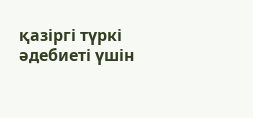қазіргі түркі әдебиеті үшін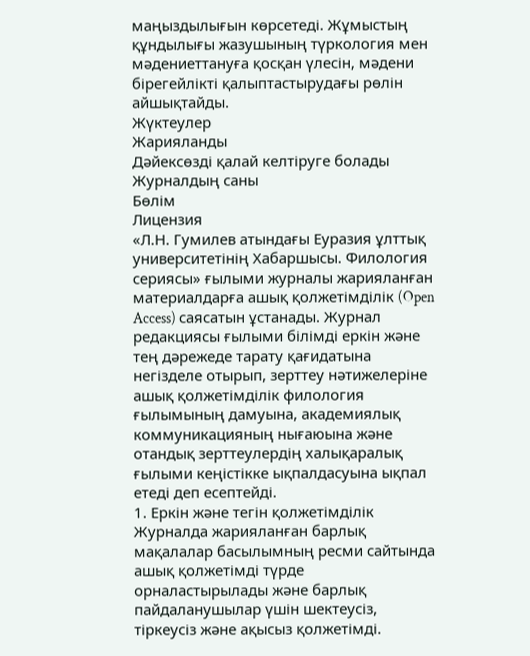маңыздылығын көрсетеді. Жұмыстың құндылығы жазушының түркология мен мәдениеттануға қосқан үлесін, мәдени бірегейлікті қалыптастырудағы рөлін айшықтайды.
Жүктеулер
Жарияланды
Дәйексөзді қалай келтіруге болады
Журналдың саны
Бөлім
Лицензия
«Л.Н. Гумилев атындағы Еуразия ұлттық университетінің Хабаршысы. Филология сериясы» ғылыми журналы жарияланған материалдарға ашық қолжетімділік (Open Access) саясатын ұстанады. Журнал редакциясы ғылыми білімді еркін және тең дәрежеде тарату қағидатына негізделе отырып, зерттеу нәтижелеріне ашық қолжетімділік филология ғылымының дамуына, академиялық коммуникацияның нығаюына және отандық зерттеулердің халықаралық ғылыми кеңістікке ықпалдасуына ықпал етеді деп есептейді.
1. Еркін және тегін қолжетімділік
Журналда жарияланған барлық мақалалар басылымның ресми сайтында ашық қолжетімді түрде орналастырылады және барлық пайдаланушылар үшін шектеусіз, тіркеусіз және ақысыз қолжетімді.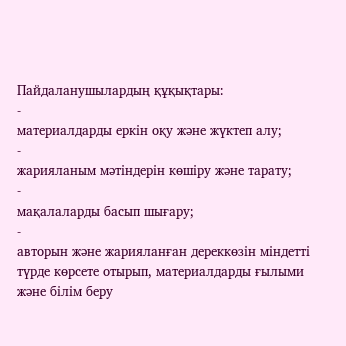Пайдаланушылардың құқықтары:
-
материалдарды еркін оқу және жүктеп алу;
-
жарияланым мәтіндерін көшіру және тарату;
-
мақалаларды басып шығару;
-
авторын және жарияланған дереккөзін міндетті түрде көрсете отырып, материалдарды ғылыми және білім беру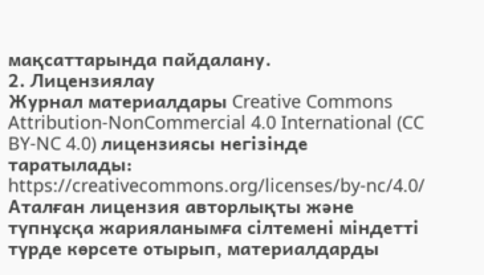мақсаттарында пайдалану.
2. Лицензиялау
Журнал материалдары Creative Commons Attribution-NonCommercial 4.0 International (CC BY-NC 4.0) лицензиясы негізінде таратылады:
https://creativecommons.org/licenses/by-nc/4.0/
Аталған лицензия авторлықты және түпнұсқа жарияланымға сілтемені міндетті түрде көрсете отырып, материалдарды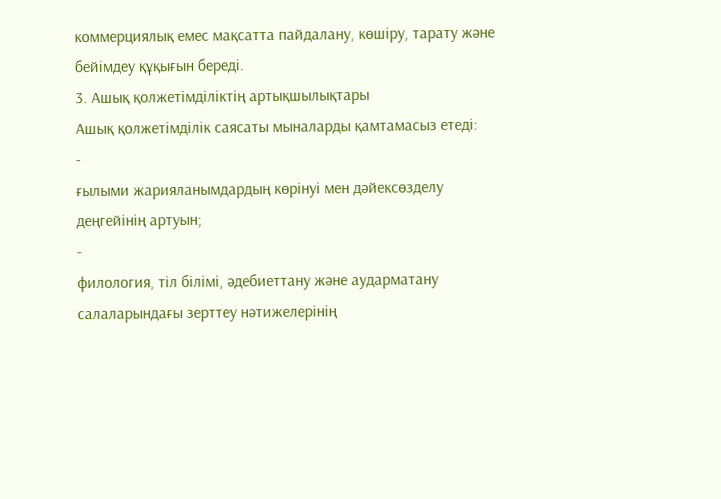коммерциялық емес мақсатта пайдалану, көшіру, тарату және бейімдеу құқығын береді.
3. Ашық қолжетімділіктің артықшылықтары
Ашық қолжетімділік саясаты мыналарды қамтамасыз етеді:
-
ғылыми жарияланымдардың көрінуі мен дәйексөзделу деңгейінің артуын;
-
филология, тіл білімі, әдебиеттану және аударматану салаларындағы зерттеу нәтижелерінің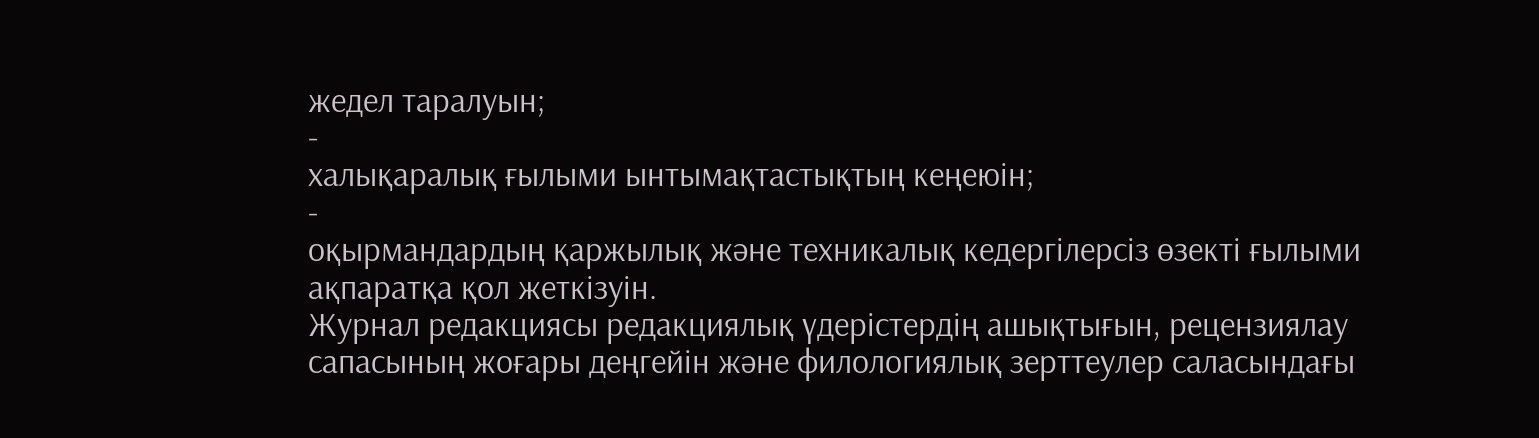жедел таралуын;
-
халықаралық ғылыми ынтымақтастықтың кеңеюін;
-
оқырмандардың қаржылық және техникалық кедергілерсіз өзекті ғылыми ақпаратқа қол жеткізуін.
Журнал редакциясы редакциялық үдерістердің ашықтығын, рецензиялау сапасының жоғары деңгейін және филологиялық зерттеулер саласындағы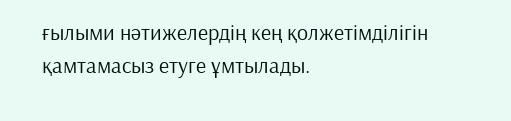ғылыми нәтижелердің кең қолжетімділігін қамтамасыз етуге ұмтылады.